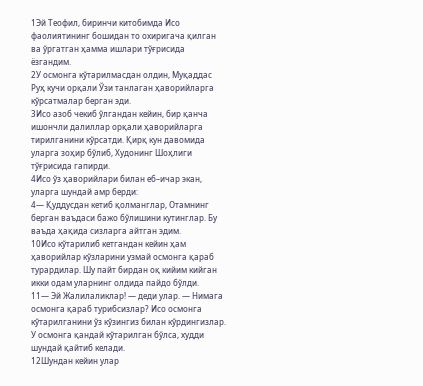1Эй Теофил, биринчи китобимда Исо фаолиятининг бошидан то охиригача қилган ва ўргатган ҳамма ишлари тўғрисида ёзгандим.
2У осмонга кўтарилмасдан олдин, Муқаддас Руҳ кучи орқали Ўзи танлаган ҳаворийларга кўрсатмалар берган эди.
3Исо азоб чекиб ўлгандан кейин, бир қанча ишончли далиллар орқали ҳаворийларга тирилганини кўрсатди. Қирқ кун давомида уларга зоҳир бўлиб, Худонинг Шоҳлиги тўғрисида гапирди.
4Исо ўз ҳаворийлари билан еб–ичар экан, уларга шундай амр берди:
4— Қуддусдан кетиб қолманглар, Отамнинг берган ваъдаси бажо бўлишини кутинглар. Бу ваъда ҳақида сизларга айтган эдим.
10Исо кўтарилиб кетгандан кейин ҳам ҳаворийлар кўзларини узмай осмонга қараб турардилар. Шу пайт бирдан оқ кийим кийган икки одам уларнинг олдида пайдо бўлди.
11— Эй Жалилаликлар! — деди улар. — Нимага осмонга қараб турибсизлар? Исо осмонга кўтарилганини ўз кўзингиз билан кўрдингизлар. У осмонга қандай кўтарилган бўлса, худди шундай қайтиб келади.
12Шундан кейин улар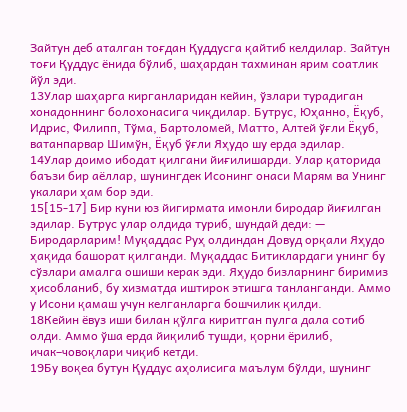Зайтун деб аталган тоғдан Қуддусга қайтиб келдилар. Зайтун тоғи Қуддус ёнида бўлиб, шаҳардан тахминан ярим соатлик йўл эди.
13Улар шаҳарга кирганларидан кейин, ўзлари турадиган хонадоннинг болохонасига чиқдилар. Бутрус, Юҳанно, Ёқуб, Идрис, Филипп, Тўма, Бартоломей, Матто, Алтей ўғли Ёқуб, ватанпарвар Шимўн, Ёқуб ўғли Яҳудо шу ерда эдилар.
14Улар доимо ибодат қилгани йиғилишарди. Улар қаторида баъзи бир аёллар, шунингдек Исонинг онаси Марям ва Унинг укалари ҳам бор эди.
15[15-17] Бир куни юз йигирмата имонли биродар йиғилган эдилар. Бутрус улар олдида туриб, шундай деди: — Биродарларим! Муқаддас Руҳ олдиндан Довуд орқали Яҳудо ҳақида башорат қилганди. Муқаддас Битиклардаги унинг бу сўзлари амалга ошиши керак эди. Яҳудо бизларнинг биримиз ҳисобланиб, бу хизматда иштирок этишга танланганди. Аммо у Исони қамаш учун келганларга бошчилик қилди.
18Кейин ёвуз иши билан қўлга киритган пулга дала сотиб олди. Аммо ўша ерда йиқилиб тушди, қорни ёрилиб, ичак–човоқлари чиқиб кетди.
19Бу воқеа бутун Қуддус аҳолисига маълум бўлди, шунинг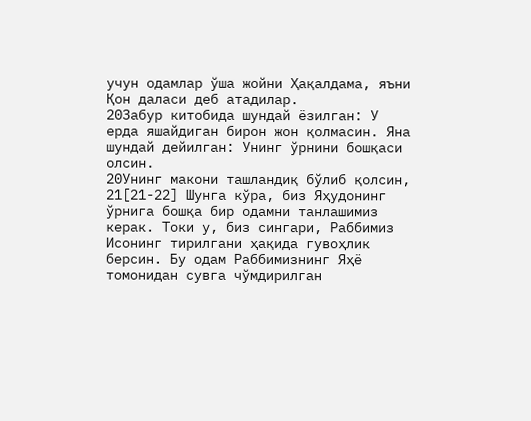учун одамлар ўша жойни Ҳақалдама, яъни Қон даласи деб атадилар.
20Забур китобида шундай ёзилган: У ерда яшайдиган бирон жон қолмасин. Яна шундай дейилган: Унинг ўрнини бошқаси олсин.
20Унинг макони ташландиқ бўлиб қолсин,
21[21-22] Шунга кўра, биз Яҳудонинг ўрнига бошқа бир одамни танлашимиз керак. Токи у, биз сингари, Раббимиз Исонинг тирилгани ҳақида гувоҳлик берсин. Бу одам Раббимизнинг Яҳё томонидан сувга чўмдирилган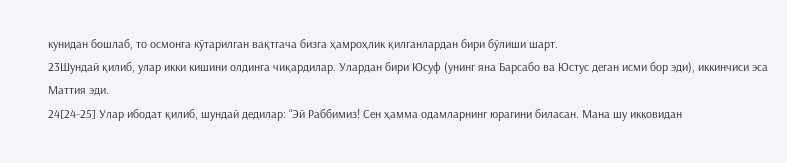кунидан бошлаб, то осмонга кўтарилган вақтгача бизга ҳамроҳлик қилганлардан бири бўлиши шарт.
23Шундай қилиб, улар икки кишини олдинга чиқардилар. Улардан бири Юсуф (унинг яна Барсабо ва Юстус деган исми бор эди), иккинчиси эса Маттия эди.
24[24-25] Улар ибодат қилиб, шундай дедилар: “Эй Раббимиз! Сен ҳамма одамларнинг юрагини биласан. Мана шу икковидан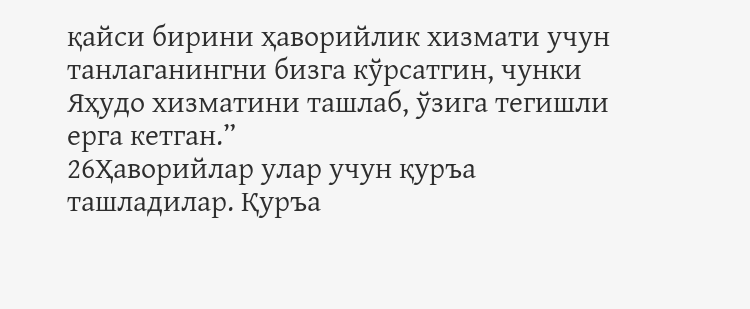қайси бирини ҳаворийлик хизмати учун танлаганингни бизга кўрсатгин, чунки Яҳудо хизматини ташлаб, ўзига тегишли ерга кетган.”
26Ҳаворийлар улар учун қуръа ташладилар. Қуръа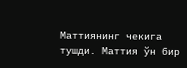Маттиянинг чекига тушди. Маттия ўн бир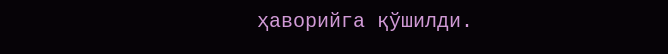ҳаворийга қўшилди.